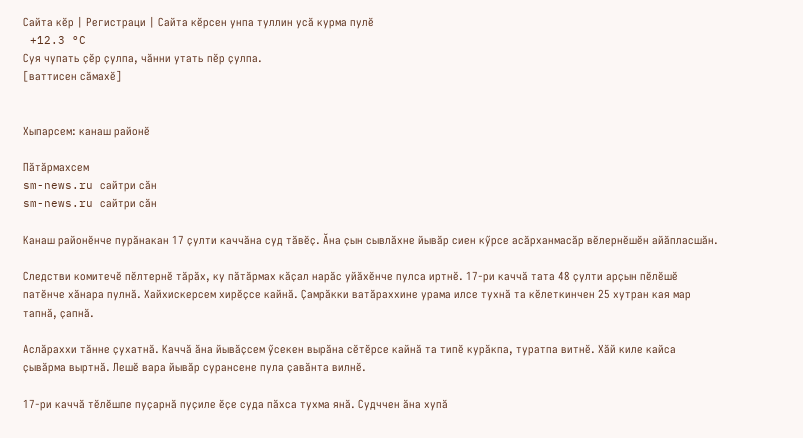Сайта кӗр | Регистраци | Сайта кӗрсен унпа туллин усӑ курма пулӗ
 +12.3 °C
Суя чупать ҫӗр ҫулпа, чӑнни утать пӗр ҫулпа.
[ваттисен сӑмахӗ]


Хыпарсем: канаш районӗ

Пӑтӑрмахсем
sm-news.ru сайтри сӑн
sm-news.ru сайтри сӑн

Канаш районӗнче пурӑнакан 17 ҫулти каччӑна суд тӑвӗҫ. Ӑна ҫын сывлӑхне йывӑр сиен кӳрсе асӑрханмасӑр вӗлернӗшӗн айӑпласшӑн.

Следстви комитечӗ пӗлтернӗ тӑрӑх, ку пӑтӑрмах кӑҫал нарӑс уйӑхӗнче пулса иртнӗ. 17-ри каччӑ тата 48 ҫулти арҫын пӗлӗшӗ патӗнче хӑнара пулнӑ. Хайхискерсем хирӗҫсе кайнӑ. Ҫамрӑкки ватӑраххине урама илсе тухнӑ та кӗлеткинчен 25 хутран кая мар тапнӑ, ҫапнӑ.

Аслӑраххи тӑнне ҫухатнӑ. Каччӑ ӑна йывӑҫсем ӳсекен вырӑна сӗтӗрсе кайнӑ та типӗ курӑкпа, туратпа витнӗ. Хӑй киле кайса ҫывӑрма выртнӑ. Лешӗ вара йывӑр сурансене пула ҫавӑнта вилнӗ.

17-ри каччӑ тӗлӗшпе пуҫарнӑ пуҫиле ӗҫе суда пӑхса тухма янӑ. Судччен ӑна хупӑ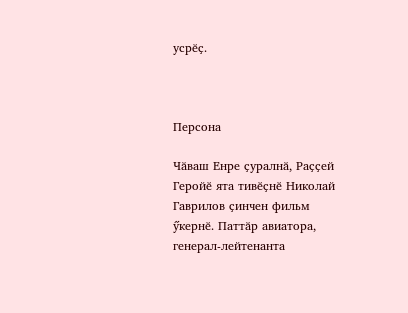усрӗҫ.



Персона

Чӑваш Енре ҫуралнӑ, Раҫҫей Геройӗ ята тивӗҫнӗ Николай Гаврилов ҫинчен фильм ӳкернӗ. Паттӑр авиатора, генерал-лейтенанта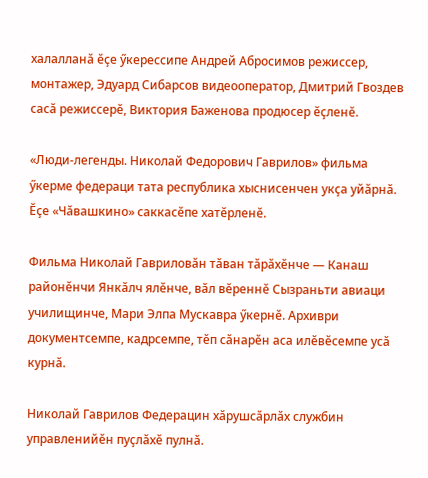халалланӑ ӗҫе ӳкерессипе Андрей Абросимов режиссер, монтажер, Эдуард Сибарсов видеооператор, Дмитрий Гвоздев сасӑ режиссерӗ, Виктория Баженова продюсер ӗҫленӗ.

«Люди-легенды. Николай Федорович Гаврилов» фильма ӳкерме федераци тата республика хыснисенчен укҫа уйӑрнӑ. Ӗҫе «Чӑвашкино» саккасӗпе хатӗрленӗ.

Фильма Николай Гавриловӑн тӑван тӑрӑхӗнче — Канаш районӗнчи Янкӑлч ялӗнче, вӑл вӗреннӗ Сызраньти авиаци училищинче, Мари Элпа Мускавра ӳкернӗ. Архиври документсемпе, кадрсемпе, тӗп сӑнарӗн аса илӗвӗсемпе усӑ курнӑ.

Николай Гаврилов Федерацин хӑрушсӑрлӑх службин управленийӗн пуҫлӑхӗ пулнӑ.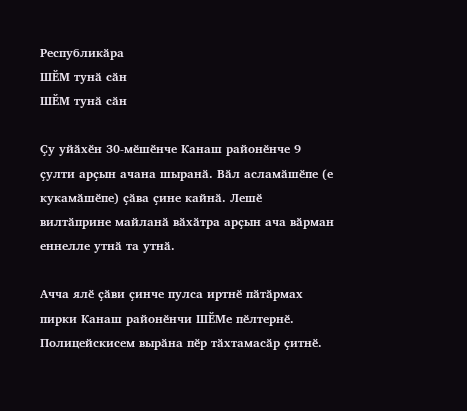Республикӑра
ШӖМ тунӑ сӑн
ШӖМ тунӑ сӑн

Ҫу уйӑхӗн 30-мӗшӗнче Канаш районӗнче 9 ҫулти арҫын ачана шыранӑ. Вӑл асламӑшӗпе (е кукамӑшӗпе) ҫӑва ҫине кайнӑ. Лешӗ вилтӑприне майланӑ вӑхӑтра арҫын ача вӑрман еннелле утнӑ та утнӑ.

Ачча ялӗ ҫӑви ҫинче пулса иртнӗ пӑтӑрмах пирки Канаш районӗнчи ШӖМе пӗлтернӗ. Полицейскисем вырӑна пӗр тӑхтамасӑр ҫитнӗ.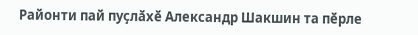Районти пай пуҫлӑхӗ Александр Шакшин та пӗрле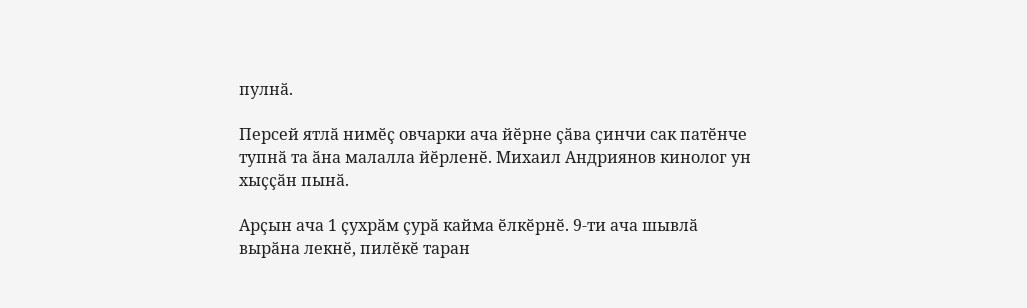пулнӑ.

Персей ятлӑ нимӗҫ овчарки ача йӗрне ҫӑва ҫинчи сак патӗнче тупнӑ та ӑна малалла йӗрленӗ. Михаил Андриянов кинолог ун хыҫҫӑн пынӑ.

Арҫын ача 1 ҫухрӑм ҫурӑ кайма ӗлкӗрнӗ. 9-ти ача шывлӑ вырӑна лекнӗ, пилӗкӗ таран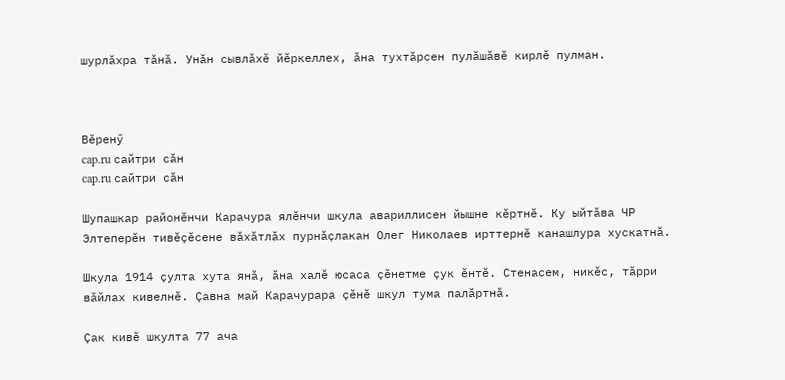шурлӑхра тӑнӑ. Унӑн сывлӑхӗ йӗркеллех, ӑна тухтӑрсен пулӑшӑвӗ кирлӗ пулман.



Вӗренӳ
cap.ru сайтри сӑн
cap.ru сайтри сӑн

Шупашкар районӗнчи Карачура ялӗнчи шкула авариллисен йышне кӗртнӗ. Ку ыйтӑва ЧР Элтеперӗн тивӗҫӗсене вӑхӑтлӑх пурнӑҫлакан Олег Николаев ирттернӗ канашлура хускатнӑ.

Шкула 1914 ҫулта хута янӑ, ӑна халӗ юсаса ҫӗнетме ҫук ӗнтӗ. Стенасем, никӗс, тӑрри вӑйлах кивелнӗ. Ҫавна май Карачурара ҫӗнӗ шкул тума палӑртнӑ.

Ҫак кивӗ шкулта 77 ача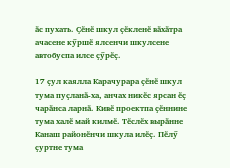ӑс пухать. Ҫӗнӗ шкул ҫӗкленӗ вӑхӑтра ачасене кӳршӗ ялсенчи шкулсене автобуспа илсе ҫӳрӗҫ.

17 ҫул каялла Карачурара ҫӗнӗ шкул тума пуҫланӑ-ха, анчах никӗс ярсан ӗҫ чарӑнса ларнӑ. Кивӗ проектпа ҫӗннине тума халӗ май килмӗ. Тӗслӗх вырӑнне Канаш районӗнчи шкула илӗҫ. Пӗлӳ ҫуртне тума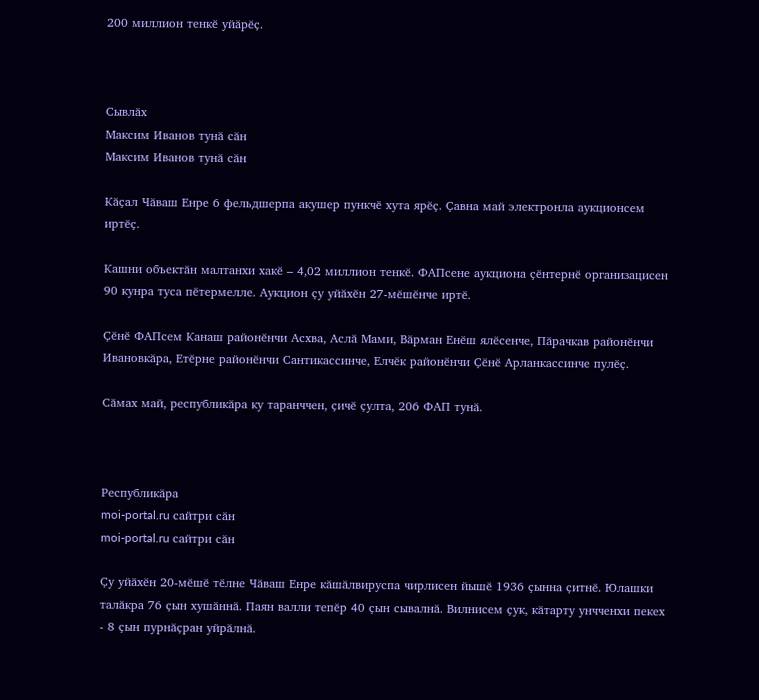200 миллион тенкӗ уйӑрӗҫ.



Сывлӑх
Максим Иванов тунӑ сӑн
Максим Иванов тунӑ сӑн

Кӑҫал Чӑваш Енре 6 фельдшерпа акушер пункчӗ хута ярӗҫ. Ҫавна май электронла аукционсем иртӗҫ.

Кашни объектӑн малтанхи хакӗ – 4,02 миллион тенкӗ. ФАПсене аукциона ҫӗнтернӗ организацисен 90 кунра туса пӗтермелле. Аукцион ҫу уйӑхӗн 27-мӗшӗнче иртӗ.

Ҫӗнӗ ФАПсем Канаш районӗнчи Асхва, Аслӑ Мами, Вӑрман Енӗш ялӗсенче, Пӑрачкав районӗнчи Ивановкӑра, Етӗрне районӗнчи Сантикассинче, Елчӗк районӗнчи Ҫӗнӗ Арланкассинче пулӗҫ.

Сӑмах май, республикӑра ку таранччен, ҫичӗ ҫулта, 206 ФАП тунӑ.



Республикӑра
moi-portal.ru сайтри сӑн
moi-portal.ru сайтри сӑн

Ҫу уйӑхӗн 20-мӗшӗ тӗлне Чӑваш Енре кӑшӑлвируспа чирлисен йышӗ 1936 ҫынна ҫитнӗ. Юлашки талӑкра 76 ҫын хушӑннӑ. Паян валли тепӗр 40 ҫын сывалнӑ. Вилнисем ҫук, кӑтарту унчченхи пекех - 8 ҫын пурнӑҫран уйрӑлнӑ.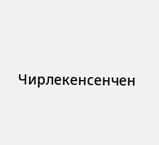Чирлекенсенчен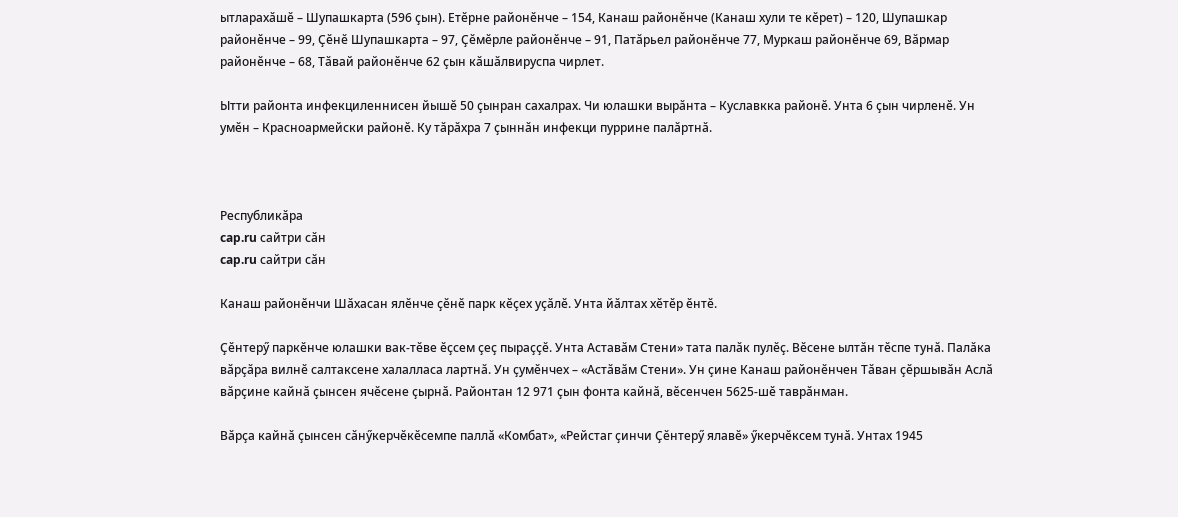ытларахӑшӗ – Шупашкарта (596 ҫын). Етӗрне районӗнче – 154, Канаш районӗнче (Канаш хули те кӗрет) – 120, Шупашкар районӗнче – 99, Ҫӗнӗ Шупашкарта – 97, Ҫӗмӗрле районӗнче – 91, Патӑрьел районӗнче 77, Муркаш районӗнче 69, Вӑрмар районӗнче – 68, Тӑвай районӗнче 62 ҫын кӑшӑлвируспа чирлет.

Ытти районта инфекциленнисен йышӗ 50 ҫынран сахалрах. Чи юлашки вырӑнта – Куславкка районӗ. Унта 6 ҫын чирленӗ. Ун умӗн – Красноармейски районӗ. Ку тӑрӑхра 7 ҫыннӑн инфекци пуррине палӑртнӑ.



Республикӑра
cap.ru сайтри сӑн
cap.ru сайтри сӑн

Канаш районӗнчи Шӑхасан ялӗнче ҫӗнӗ парк кӗҫех уҫӑлӗ. Унта йӑлтах хӗтӗр ӗнтӗ.

Ҫӗнтерӳ паркӗнче юлашки вак-тӗве ӗҫсем ҫеҫ пыраҫҫӗ. Унта Аставӑм Стени» тата палӑк пулӗҫ. Вӗсене ылтӑн тӗспе тунӑ. Палӑка вӑрҫӑра вилнӗ салтаксене халалласа лартнӑ. Ун ҫумӗнчех – «Астӑвӑм Стени». Ун ҫине Канаш районӗнчен Тӑван ҫӗршывӑн Аслӑ вӑрҫине кайнӑ ҫынсен ячӗсене ҫырнӑ. Районтан 12 971 ҫын фонта кайнӑ, вӗсенчен 5625-шӗ таврӑнман.

Вӑрҫа кайнӑ ҫынсен сӑнӳкерчӗкӗсемпе паллӑ «Комбат», «Рейстаг ҫинчи Ҫӗнтерӳ ялавӗ» ӳкерчӗксем тунӑ. Унтах 1945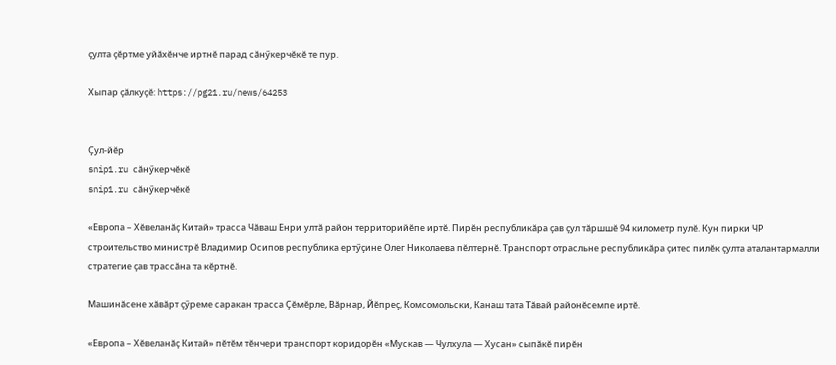ҫулта ҫӗртме уйӑхӗнче иртнӗ парад сӑнӳкерчӗкӗ те пур.

Хыпар ҫӑлкуҫӗ: https://pg21.ru/news/64253


Ҫул-йӗр
snip1.ru сӑнӳкерчӗкӗ
snip1.ru сӑнӳкерчӗкӗ

«Европа – Хӗвеланӑҫ Китай» трасса Чӑваш Енри ултӑ район территорийӗпе иртӗ. Пирӗн республикӑра ҫав ҫул тӑршшӗ 94 километр пулӗ. Кун пирки ЧР строительство министрӗ Владимир Осипов республика ертӳҫине Олег Николаева пӗлтернӗ. Транспорт отрасльне республикӑра ҫитес пилӗк ҫулта аталантармалли стратегие ҫав трассӑна та кӗртнӗ.

Машинӑсене хӑвӑрт ҫӳреме саракан трасса Ҫӗмӗрле, Вӑрнар, Йӗпреҫ, Комсомольски, Канаш тата Тӑвай районӗсемпе иртӗ.

«Европа – Хӗвеланӑҫ Китай» пӗтӗм тӗнчери транспорт коридорӗн «Мускав — Чулхула — Хусан» сыпӑкӗ пирӗн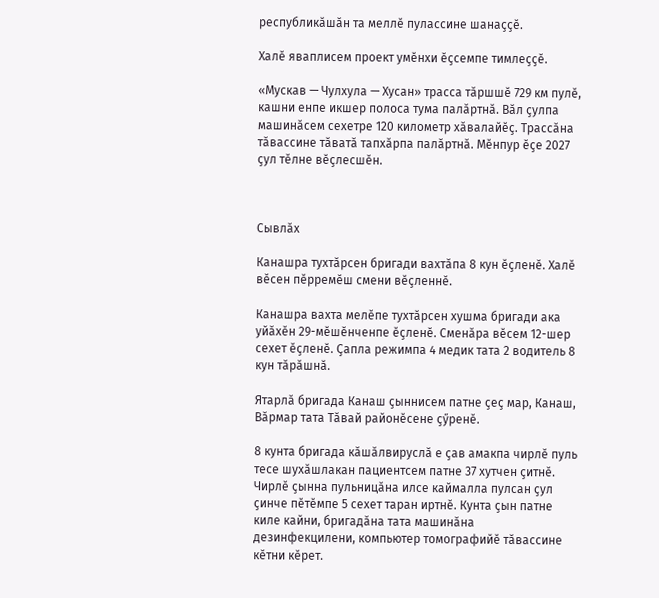республикӑшӑн та меллӗ пулассине шанаҫҫӗ.

Халӗ яваплисем проект умӗнхи ӗҫсемпе тимлеҫҫӗ.

«Мускав — Чулхула — Хусан» трасса тӑршшӗ 729 км пулӗ, кашни енпе икшер полоса тума палӑртнӑ. Вӑл ҫулпа машинӑсем сехетре 120 километр хӑвалайӗҫ. Трассӑна тӑвассине тӑватӑ тапхӑрпа палӑртнӑ. Мӗнпур ӗҫе 2027 ҫул тӗлне вӗҫлесшӗн.



Сывлӑх

Канашра тухтӑрсен бригади вахтӑпа 8 кун ӗҫленӗ. Халӗ вӗсен пӗрремӗш смени вӗҫленнӗ.

Канашра вахта мелӗпе тухтӑрсен хушма бригади ака уйӑхӗн 29-мӗшӗнченпе ӗҫленӗ. Сменӑра вӗсем 12-шер сехет ӗҫленӗ. Ҫапла режимпа 4 медик тата 2 водитель 8 кун тӑрӑшнӑ.

Ятарлӑ бригада Канаш ҫыннисем патне ҫеҫ мар, Канаш, Вӑрмар тата Тӑвай районӗсене ҫӳренӗ.

8 кунта бригада кӑшӑлвируслӑ е ҫав амакпа чирлӗ пуль тесе шухӑшлакан пациентсем патне 37 хутчен ҫитнӗ. Чирлӗ ҫынна пульницӑна илсе каймалла пулсан ҫул ҫинче пӗтӗмпе 5 сехет таран иртнӗ. Кунта ҫын патне киле кайни, бригадӑна тата машинӑна дезинфекцилени, компьютер томографийӗ тӑвассине кӗтни кӗрет.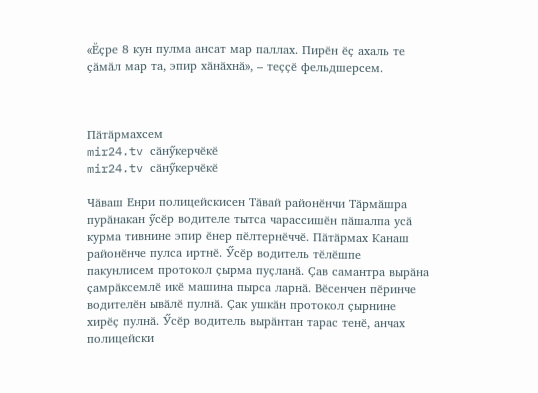«Ӗҫре 8 кун пулма ансат мар паллах. Пирӗн ӗҫ ахаль те ҫӑмӑл мар та, эпир хӑнӑхнӑ», – теҫҫӗ фельдшерсем.



Пӑтӑрмахсем
mir24.tv сӑнӳкерчӗкӗ
mir24.tv сӑнӳкерчӗкӗ

Чӑваш Енри полицейскисен Тӑвай районӗнчи Тӑрмӑшра пурӑнакан ӳсӗр водителе тытса чарассишӗн пӑшалпа усӑ курма тивнине эпир ӗнер пӗлтернӗччӗ. Пӑтӑрмах Канаш районӗнче пулса иртнӗ. Ӳсӗр водитель тӗлӗшпе пакунлисем протокол ҫырма пуҫланӑ. Ҫав самантра вырӑна ҫамрӑксемлӗ икӗ машина пырса ларнӑ. Вӗсенчен пӗринче водителӗн ывӑлӗ пулнӑ. Ҫак ушкӑн протокол ҫырнине хирӗҫ пулнӑ. Ӳсӗр водитель вырӑнтан тарас тенӗ, анчах полицейски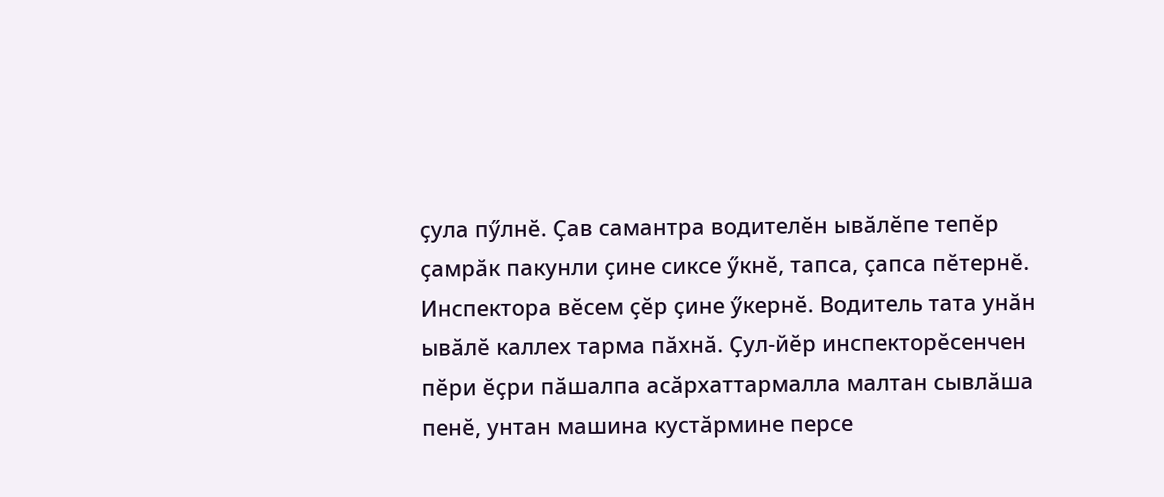ҫула пӳлнӗ. Ҫав самантра водителӗн ывӑлӗпе тепӗр ҫамрӑк пакунли ҫине сиксе ӳкнӗ, тапса, ҫапса пӗтернӗ. Инспектора вӗсем ҫӗр ҫине ӳкернӗ. Водитель тата унӑн ывӑлӗ каллех тарма пӑхнӑ. Ҫул-йӗр инспекторӗсенчен пӗри ӗҫри пӑшалпа асӑрхаттармалла малтан сывлӑша пенӗ, унтан машина кустӑрмине персе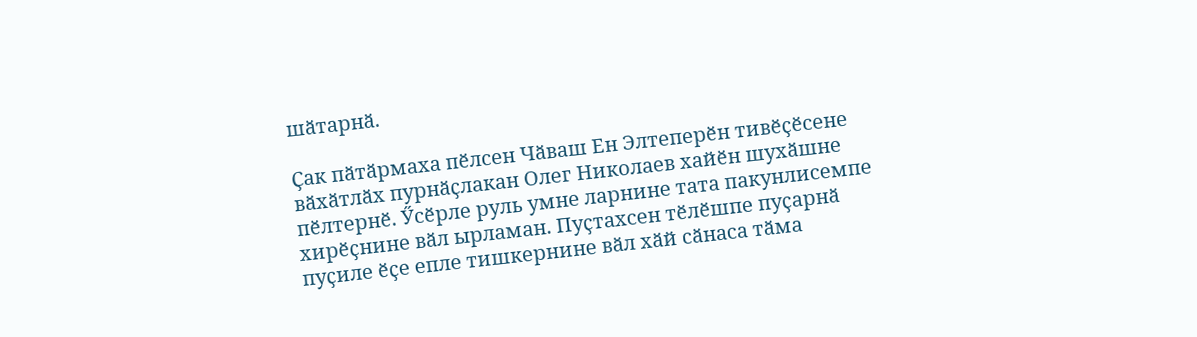шӑтарнӑ.

Ҫак пӑтӑрмаха пӗлсен Чӑваш Ен Элтеперӗн тивӗҫӗсене вӑхӑтлӑх пурнӑҫлакан Олег Николаев хайӗн шухӑшне пӗлтернӗ. Ӳсӗрле руль умне ларнине тата пакунлисемпе хирӗҫнине вӑл ырламан. Пуҫтахсен тӗлӗшпе пуҫарнӑ пуҫиле ӗҫе епле тишкернине вӑл хӑй сӑнаса тӑма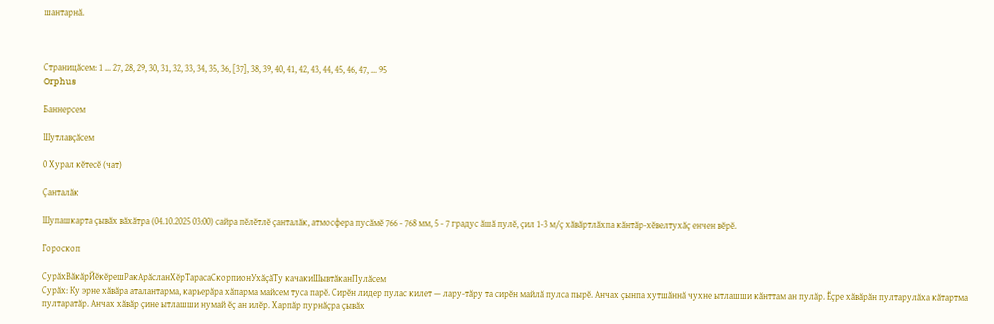шантарнӑ.



Страницӑсем: 1 ... 27, 28, 29, 30, 31, 32, 33, 34, 35, 36, [37], 38, 39, 40, 41, 42, 43, 44, 45, 46, 47, ... 95
Orphus

Баннерсем

Шутлавҫӑсем

0 Хурал кӗтесӗ (чат)

Ҫанталӑк

Шупашкарта ҫывӑх вӑхӑтра (04.10.2025 03:00) сайра пӗлӗтлӗ ҫанталӑк, атмосфера пусӑмӗ 766 - 768 мм, 5 - 7 градус ӑшӑ пулӗ, ҫил 1-3 м/ҫ хӑвӑртлӑхпа кӑнтӑр-хӗвелтухӑҫ енчен вӗрӗ.

Гороскоп

СурӑхВӑкӑрЙӗкӗрешРакАрӑсланХӗрТарасаСкорпионУхӑҫӑТу качакиШывтӑканПулӑсем
Сурӑх: Ку эрне хӑвӑра аталантарма, карьерӑра хӑпарма майсем туса парӗ. Сирӗн лидер пулас килет — лару-тӑру та сирӗн майлӑ пулса пырӗ. Анчах ҫынпа хутшӑннӑ чухне ытлашши кӑнттам ан пулӑр. Ӗҫре хӑвӑрӑн пултарулӑха кӑтартма пултаратӑр. Анчах хӑвӑр ҫине ытлашши нумай ӗҫ ан илӗр. Харпӑр пурнӑҫра ҫывӑх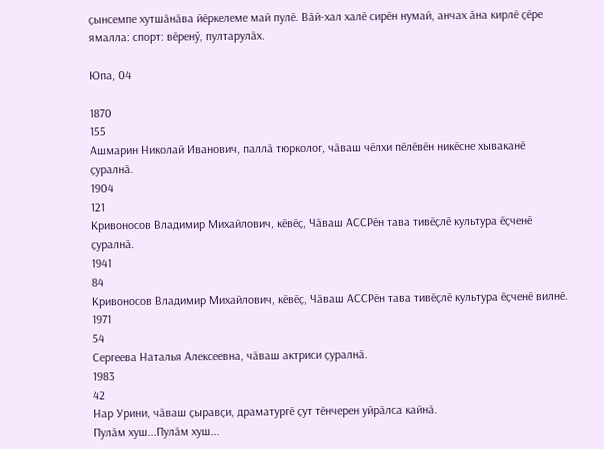ҫынсемпе хутшӑнӑва йӗркелеме май пулӗ. Вӑй-хал халӗ сирӗн нумай, анчах ӑна кирлӗ ҫӗре ямалла: спорт: вӗренӳ, пултарулӑх.

Юпа, 04

1870
155
Ашмарин Николай Иванович, паллӑ тюрколог, чӑваш чӗлхи пӗлӗвӗн никӗсне хываканӗ ҫуралнӑ.
1904
121
Кривоносов Владимир Михайлович, кӗвӗҫ, Чӑваш АССРӗн тава тивӗҫлӗ культура ӗҫченӗ ҫуралнӑ.
1941
84
Кривоносов Владимир Михайлович, кӗвӗҫ, Чӑваш АССРӗн тава тивӗҫлӗ культура ӗҫченӗ вилнӗ.
1971
54
Сергеева Наталья Алексеевна, чӑваш актриси ҫуралнӑ.
1983
42
Нар Урини, чӑваш ҫыравҫи, драматургӗ ҫут тӗнчерен уйрӑлса кайнӑ.
Пулӑм хуш...Пулӑм хуш...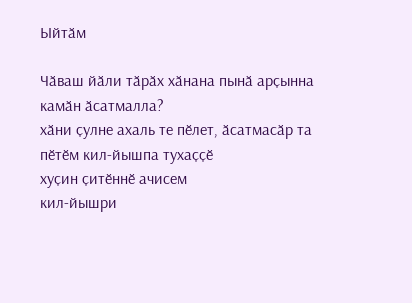Ыйтӑм

Чӑваш йӑли тӑрӑх хӑнана пынӑ арҫынна камӑн ӑсатмалла?
хӑни ҫулне ахаль те пӗлет, ӑсатмасӑр та
пӗтӗм кил-йышпа тухаҫҫӗ
хуҫин ҫитӗннӗ ачисем
кил-йышри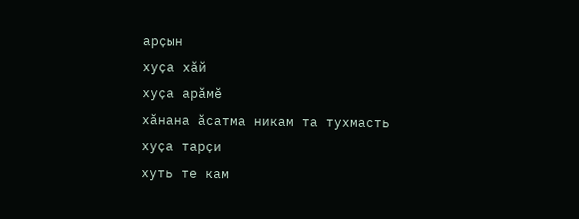арҫын
хуҫа хӑй
хуҫа арӑмӗ
хӑнана ӑсатма никам та тухмасть
хуҫа тарҫи
хуть те кам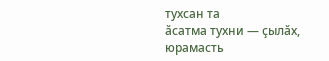тухсан та
ӑсатма тухни — ҫылӑх, юрамасть